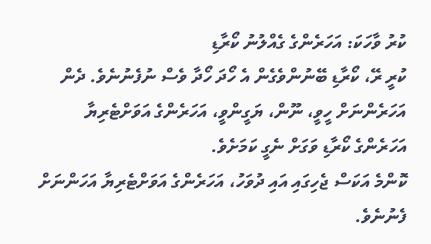ކުރު ވާހަކަ: އަހަރެންގެ ގެއްލުނު ކޯރާޑި
ކުރީ ރޭ، ކޯރާޑި ބޭނުންވެގެން އެ ހޯދަ ހޯދާ ވެސް ނުފެނުނެވެ. ދެން އަހަރެންނަށް ހީވީ، ނޫން، ޔަގީންވީ، އަހަރެންގެ އަވަށްޓެރިޔާ އަހަރެންގެ ކޯރާޑި ވަގަށް ނެގީ ކަމަށެވެ.
ކޮންމެ އަކަސް ޖެހިގައި އައި ދުވަހު، އަހަރެންގެ އަވަށްޓެރިޔާ އަހަންނަށް ފެނުނެވެ.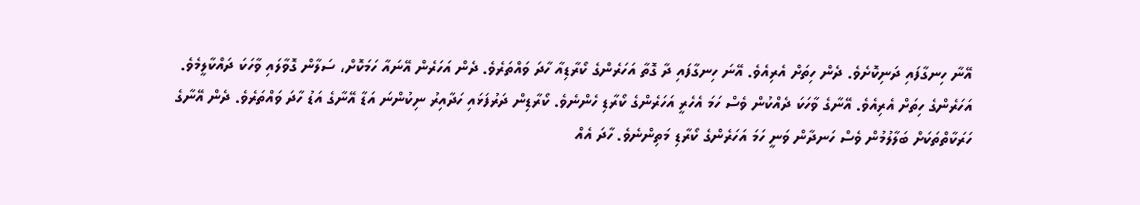އޭނާ ހިނގާފައި ދަނިކޮށެވެ. ދެން ހިތަށް އެރިއެވެ. އޭނަ ހިނގާފައި ދާ ގޮތާ އަހަރެންގެ ކޯރާޑިއާ ހާދަ ވައްތަރެވެ. ދެން އަހަރެން އޭނައާ ހަމަކޮށް، ސަލާން ގޮވާލައި ވާހަކަ ދައްކާލީމެވެ. އަހަރެންގެ ހިތަށް އެރިއެވެ. އޭނާގެ ވާހަކަ ދެއްކުން ވެސް ހަމަ އެހެރީ އަހަރެންގެ ކޯރާޑި ހެންނެވެ. ކޯރާޑިން ދަރުފަޅައި ހަދާއިރު ނިކުންނަ އަޑާ އޭނާގެ އަޑު ހާދަ ވައްތަރެވެ. ދެން އޭނާގެ ހަރަކާތްތަކަށް ބަލާލުމުން ވެސް ހަނދާން ވަނީ ހަމަ އަހަރެންގެ ކޯރާޑި މަތިންނެވެ. ހާދަ އެއް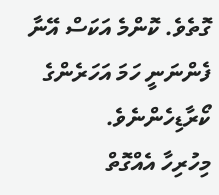ގޮތެވެ. ކޮންމެ އަކަސް އޭނާ ފެންނަނީ ހަމަ އަހަރެންގެ ކޯރާޑިހެންނެވެ.
މިހުރިހާ އެއްގޮތް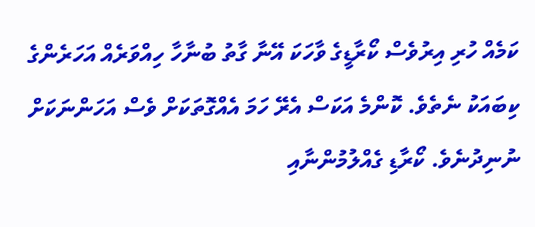ކަމެއް ހުރި އިރުވެސް ކޯރާޑީގެ ވާހަކަ އޭނާ ގާތު ބުނާހާ ހިއްވަރެއް އަހަރެންގެ ކިބައަކު ނެތެވެ. ކޮންމެ އަކަސް އެރޭ ހަމަ އެއްގޮތަކަށް ވެސް އަހަންނަކަށް ނުނިދުނެވެ. ކޯރާޑި ގެއްލުމުންނާއި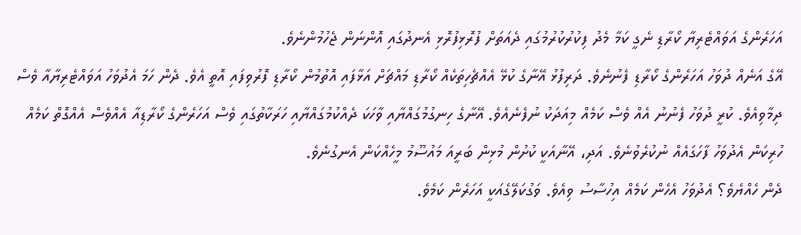އަހަރެންގެ އަވައްޓެރިޔާ ކޯރާޑި ނެގީ ކަމާ މެދު ފިކުރުކުރުމުގައި ދެއަތަށް ފުރޮޅިފުރޮޅި އެނދުގައި އޮންނަން ޖެހުމުންނެވެ.
އޭގެ އަނެއް ދުވަހު އަހަރެންގެ ކޯރާޑި ފެނުނެވެ. ދަރިފުޅު އޭނާގެ ކުޅޭ އެއްޗެހިތަކެއް ކޯރާޑި މައްޗަށް އަޅާފައި އޮތުމުން ކޯރާޑި ފޮރުވިފައި އޮތީ އެވެ. ދެން ހަމަ އެދުވަހު އަވައްޓެރިޔާއާ ވެސް ދިމާވިއެވެ. ކުރީ ދުވަހު ފެނުނު އެއް ވެސް ކަމެއް މިއަދަކު ނުފެނެއެވެ. އޭނާގެ ހިނގުމުގައްޔާއި ވާހަކަ ދެއްކުމުގައްޔާއި ހަރަކާތުގައި ވެސް އަހަރެންގެ ކޯރާޑިއާ އެއްވެސް އެއްގޮތް ކަމެއް ހުރިކަން އެދުވަހު ފާހަގައެއް ނުކުރެވުނެވެ. އަދި، އޭނާއަކީ ކުށުން މުޅިން ބަރީއަ މައުސޫމު މީހެއްކަން އެނގުނެވެ.
ދެން ހެއްޔެވެ؟ އެދުވަހު އެހެން ކަމެއް އިހުސާސު ވިއެވެ. ވަގުކަލޭގެއަކީ އަހަރެން ކަމެވެ.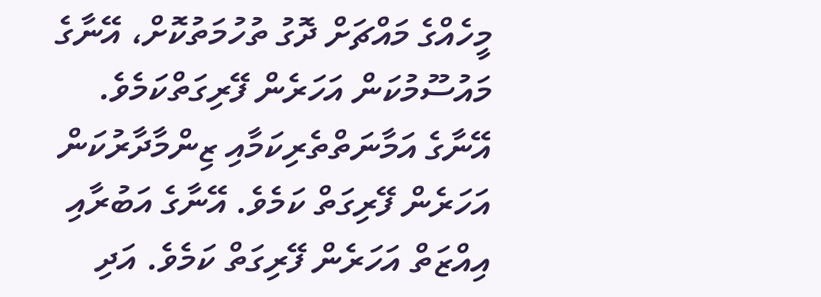މީހެއްގެ މައްޗަށް ދޮގު ތުހުމަތުކޮށް، އޭނާގެ މައުސޫމުކަން އަހަރެން ފޭރިގަތްކަމެވެ. އޭނާގެ އަމާނަތްތެރިކަމާއި ޒިންމާދާރުކަން އަހަރެން ފޭރިގަތް ކަމެވެ. އޭނާގެ އަބުރާއި އިއްޒަތް އަހަރެން ފޭރިގަތް ކަމެވެ. އަދި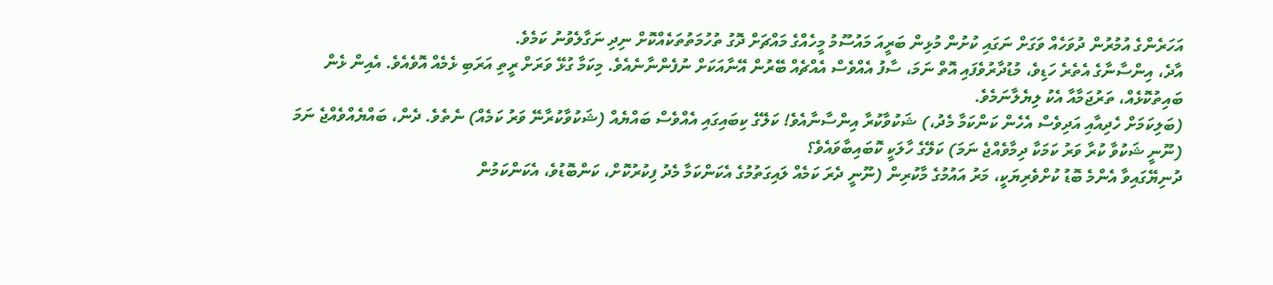އަހަރެންގެ އުމުރުން ދުވަހެއް ވަގަށް ނަގައި ކުށުން މުޅިން ބަރީއަ މައުސޫމު މީހެއްގެ މައްޗަށް ދޮގު ތުހުމަތުތަކެއްކޮށް ނިދި ނަގާލެވުނު ކަމެވެ.
އާދެ، އިންސާނާގެ އެތެރެ ހަޑިވެ، މުޑުދާރުވެފައި އޮތް ނަމަ، ސާފު އެއްވެސް އެއްޗެއް ބޭރުން އޭނާއަކަށް ނުފެންނާނެއެވެ. މިކަމާ ގުޅޭ ވަރަށް ރީތި އަރަބި ޅެމެއް އޮވެއެވެ. އެއިން ޅެން ބައިތުކޮޅެއް، ތަރުޖަމާއާ އެކު ލިޔެލާނަމެވެ.
(ބަލިކަމަށް ހެދިއާއި އަދިވެސް އެހެން ކަންކަމާ މެދު،) ޝަކުވާކުރާ އިންސާނާއެވެ! ކަލޭގެ ކިބައިގައި އެއްވެސް ބައްޔެއް (ޝަކުވާކުރާނޭ ވަރު ކަމެއް) ނެތެވެ. ދެން، ބައްޔެއްވެއްޖެ ނަމަ (ނޫނީ ޝަކުވާ ކުރާ ވަރު ކަމަކާ ދިމާވެއްޖެ ނަމަ) ކަލޭގެ ހާލަކީ ކޮބައިބާވައެވެ؟
ދުނިޔޭގައިވާ އެންމެ ބޮޑު ކުށްވެރިޔަކީ، މަރު އައުމުގެ މާކުރިން (ނޫނީ ދެރަ ކަމެއް ލައިގަތުމުގެ އެކަންކަމާ މެދު ފިކުރުކޮށް، ކަންބޮޑުވެ، އެކަންކަމުން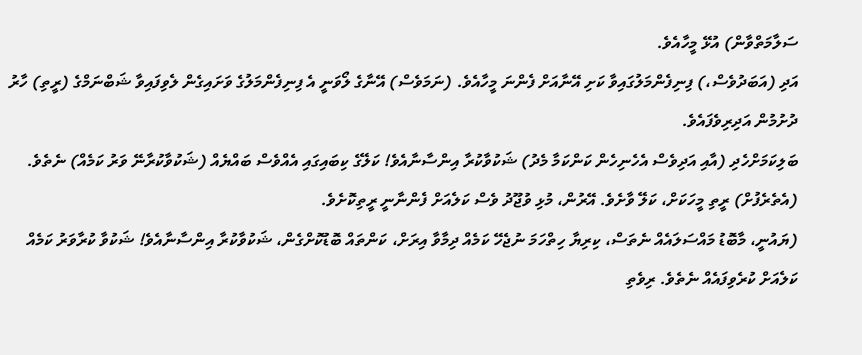ސަލާމަތްވާން) އުޅޭ މީހާއެވެ.
އަދި (އަބަދުވެސް،) ފިނިފެންމަލުގައިވާ ކަށި އޭނާއަށް ފެންނަ މީހާއެވެ. (ނަމަވެސް) އޭނާގެ ލޯވަނީ އެ ފިނިފެންމަލުގެ ވަށައިގެން ލެވިފައިވާ ޝަބްނަމްގެ (ރީތި) ހާރު ދުށުމުން އަދިރިވެފައެވެ.
ބަލިކަމަށްހެދި (އާއި އަދިވެސް އެހެނިހެން ކަންކަމާ މެދު) ޝަކުވާކުރާ އިންސާނާއެވެ! ކަލޭގެ ކިބައިގައި އެއްވެސް ބައްޔެއް (ޝަކުވާކުރާނޭ ވަރު ކަމެއް) ނެތެވެ. (އެތެރެފުށް) ރީތި މީހަކަށް، ކަލޭ ވާށެވެ. އޭރުން، މުޅި ވުޖޫދު ވެސް ކަލެއަށް ފެންނާނީ ރީތިކޮށެވެ.
(ޔައުނީ، މާބޮޑު މައްސަލައެއް ނެތަސް، ކިރިޔާ ހިތްހަމަ ނުޖެހޭ ކަމެއް ދިމާވާ އިރަށް، ކަންތައް ބޮޑުކޮށްގެން، ޝަކުވާކުރާ އިންސާނާއެވެ! ޝަކުވާ ކުރާވަރު ކަމެއް ކަލެއަށް ކުރެވިފައެއް ނެތެވެ. ރިވެތި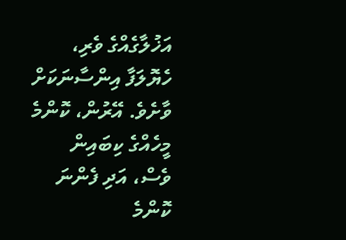އަޚުލާގެއްގެ ވެރި، ހެޔޮލަފާ އިންސާނަކަށް ވާށެވެ. އޭރުން، ކޮންމެ މީހެއްގެ ކިބައިން ވެސް، އަދި ފެންނަ ކޮންމެ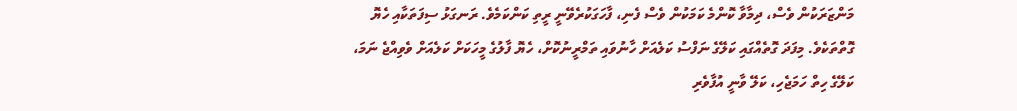މަންޒަރަކުން ވެސް، ދިމާވާ ކޮންމެ ކަމަކުން ވެސް ފެނި، ފާހަގަކުރެވޭނީ ރީތި ކަންކަމެވެ. ރަނގަޅު ސިފަތަކާއި ހެޔޮ ގޮތްތަކެވެ. މިފަދަ ގޮތެއްގައި ކަލޭގެ ނަފްސު ކަލެއަށް ހާނުވައި ތަމްރީނުކޮށް، ހެޔޮ ފާލުގެ މީހަކަށް ކަލެއަށް ވެވިއްޖެ ނަމަ، ކަލޭގެ ހިތް ހަމަޖެހި، ކަލޭ ވާނީ އުފާވެރި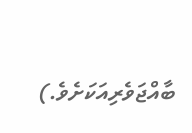ބާއްޖަވެރިއަކަށެވެ.)